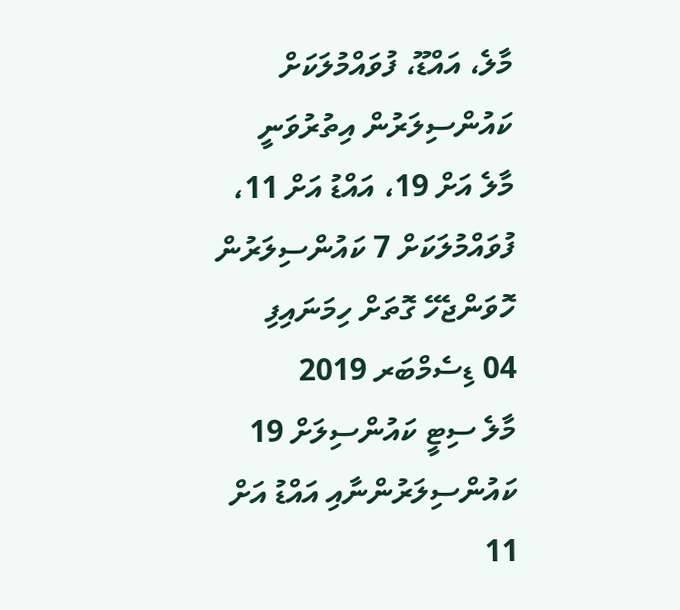މާލެ، އައްޑޫ، ފުވައްމުލަކަށް ކައުންސިލަރުން އިތުރުވަނީ
މާލެ އަށް 19، އައްޑު އަށް 11، ފުވައްމުލަކަށް 7 ކައުންސިލަރުން ހޮވަންޖެހޭ ގޮތަށް ހިމަނައިފި
04 ޑިސެމްބަރ 2019
މާލެ ސިޓީ ކައުންސިލަށް 19 ކައުންސިލަރުންނާއި އައްޑު އަށް 11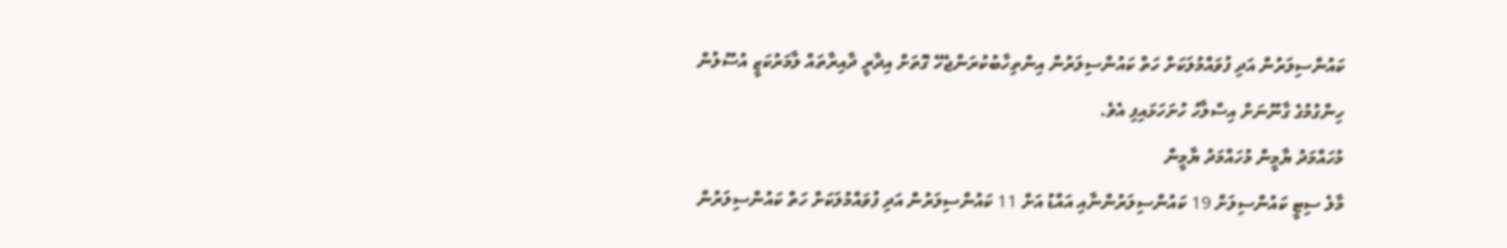ކައުންސިލަރުން އަދި ފުވައްމުލަކަށް ހަތް ކައުންސިލަރުން އިންތިހާބުކުރަންޖެހޭ ގޮތަށް އިދާރީ ދާއިރާތައް ލާމަރުކަޒީ އުސޫލުން ހިންގުމުގެ ގާނޫނަށް އިސްލާހު ހުށަހަޅައިފި އެވެ.
މުހައްމަދު ޔާމީން މުހައްމަދު ޔާމީން
މާލެ ސިޓީ ކައުންސިލަށް 19 ކައުންސިލަރުންނާއި އައްޑު އަށް 11 ކައުންސިލަރުން އަދި ފުވައްމުލަކަށް ހަތް ކައުންސިލަރުން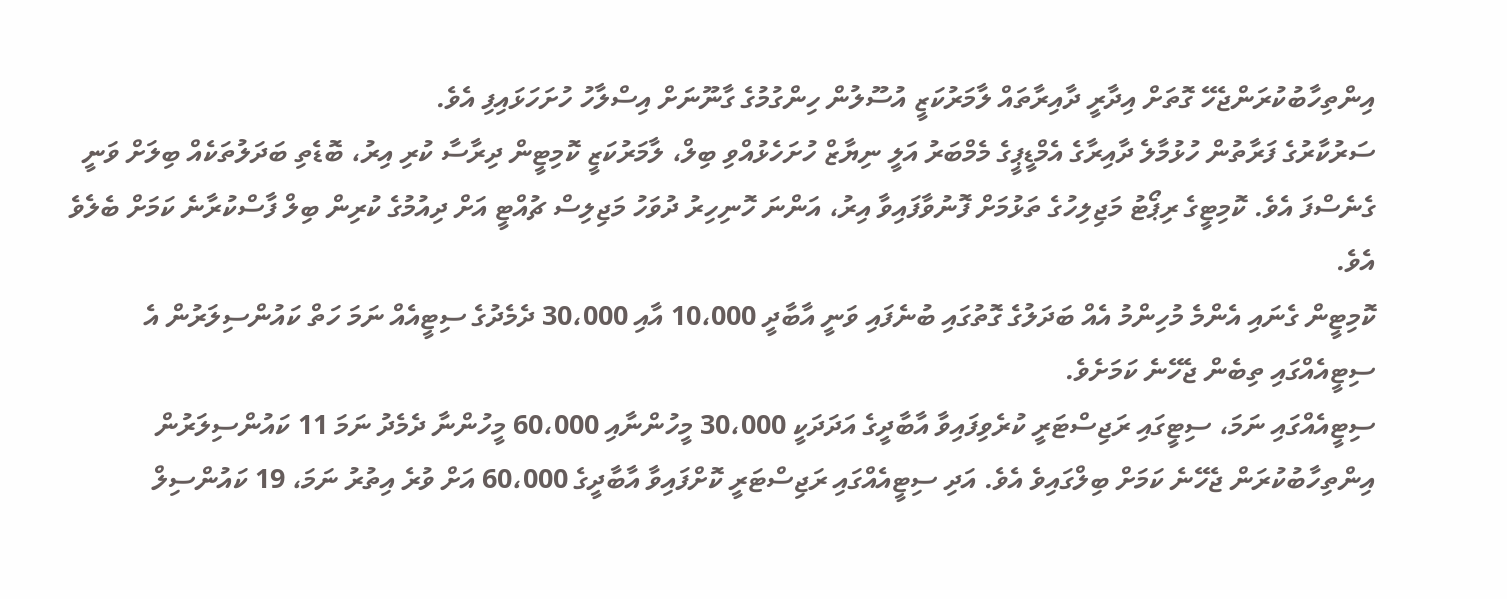އިންތިހާބުކުރަންޖެހޭ ގޮތަށް އިދާރީ ދާއިރާތައް ލާމަރުކަޒީ އުސޫލުން ހިންގުމުގެ ގާނޫނަށް އިސްލާހު ހުށަހަޅައިފި އެވެ.
ސަރުކާރުގެ ފަރާތުން ހުޅުމާލެ ދާއިރާގެ އެމްޑީޕީގެ މެމްބަރު އަލީ ނިޔާޒް ހުށަހެޅުއްވި ބިލް، ލާމަރުކަޒީ ކޮމިޓީން ދިރާސާ ކުރި އިރު، ބޮޑެތި ބަދަލުތަކެއް ބިލަށް ވަނީ ގެނެސްފަ އެވެ. ކޮމިޓީގެ ރިޕޯޓު މަޖިލިހުގެ ތަޅުމަށް ފޮނުވާފައިވާ އިރު، އަންނަ ހޮނިހިރު ދުވަހު މަޖިލިސް ޗުއްޓީ އަށް ދިއުމުގެ ކުރިން ބިލް ފާސްކުރާނެ ކަމަށް ބެލެވެ އެވެ.
ކޮމިޓީން ގެނައި އެންމެ މުހިންމު އެއް ބަދަލުގެ ގޮތުގައި ބުނެފައި ވަނީ އާބާދީ 10،000 އާއި 30،000 ދެމެދުގެ ސިޓީއެއް ނަމަ ހަތް ކައުންސިލަރުން އެ ސިޓީއެއްގައި ތިބެން ޖެހޭނެ ކަމަށެވެ.
ސިޓީއެއްގައި ނަމަ، ސިޓީގައި ރަޖިސްޓަރީ ކުރެވިފައިވާ އާބާދީގެ އަދަދަކީ 30،000 މީހުންނާއި 60،000 މީހުންނާ ދެމެދު ނަމަ 11 ކައުންސިލަރުން އިންތިހާބުކުރަން ޖެހޭނެ ކަމަށް ބިލްގައިވެ އެވެ. އަދި ސިޓީއެއްގައި ރަޖިސްޓަރީ ކޮށްފައިވާ އާބާދީގެ 60،000 އަށް ވުރެ އިތުރު ނަމަ، 19 ކައުންސިލް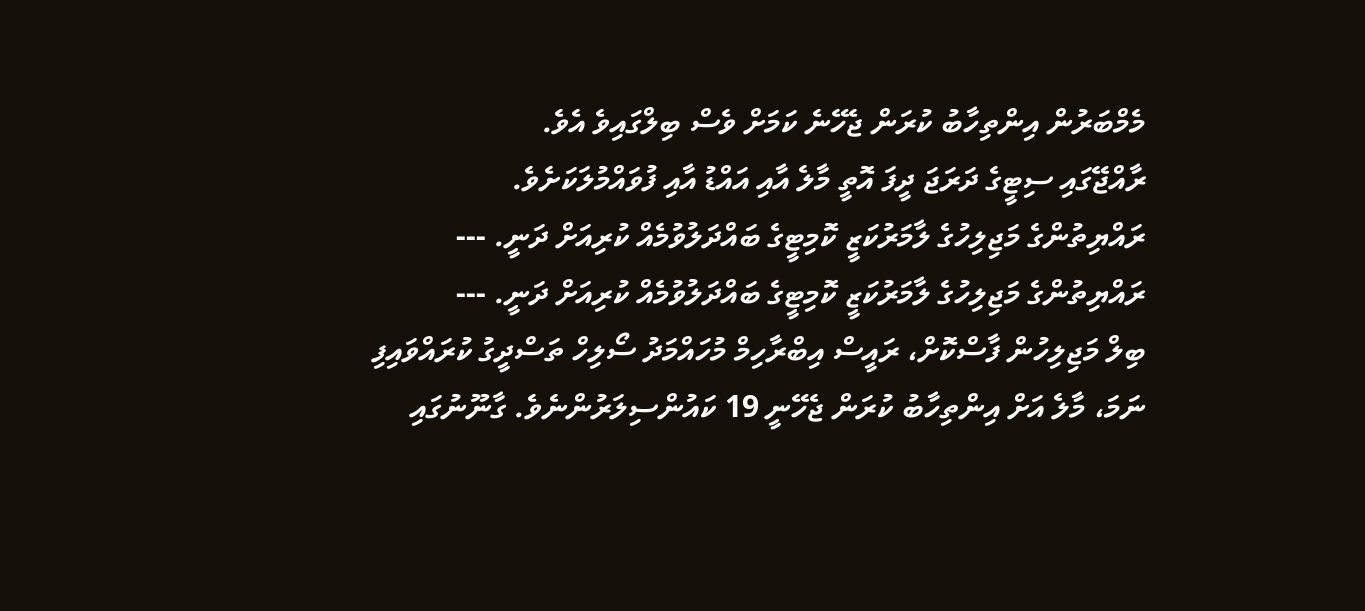މެމްބަރުން އިންތިހާބު ކުރަން ޖެހޭނެ ކަމަށް ވެސް ބިލްގައިވެ އެވެ.
ރާއްޖޭގައި ސިޓީގެ ދަރަޖަ ދީފަ އޮތީ މާލެ އާއި އައްޑު އާއި ފުވައްމުލަކަށެވެ.
ރައްޔިތުންގެ މަޖިލިހުގެ ލާމަރުކަޒީ ކޮމިޓީގެ ބައްދަލުވުމެއް ކުރިއަށް ދަނީ. ---
ރައްޔިތުންގެ މަޖިލިހުގެ ލާމަރުކަޒީ ކޮމިޓީގެ ބައްދަލުވުމެއް ކުރިއަށް ދަނީ. ---
ބިލް މަޖިލިހުން ފާސްކޮށް، ރައީސް އިބްރާހިމް މުހައްމަދު ސޯލިހް ތަސްދީގު ކުރައްވައިފި ނަމަ، މާލެ އަށް އިންތިހާބު ކުރަން ޖެހޭނީ 19 ކައުންސިލަރުންނެވެ. ގާނޫނުގައި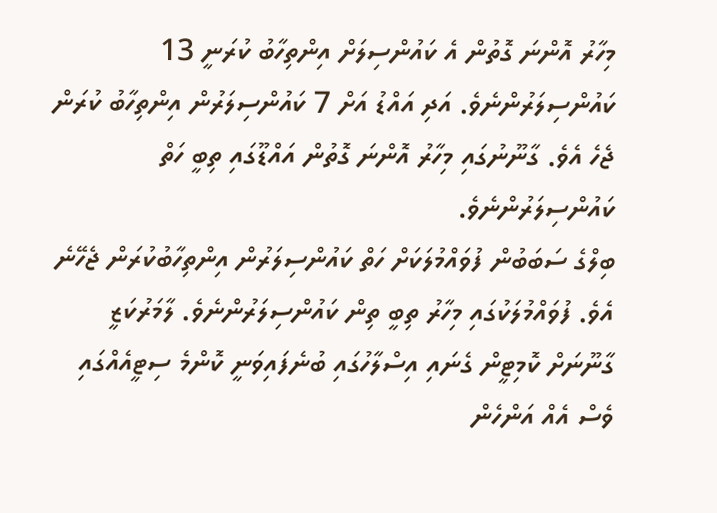މިހާރު އޮންނަ ގޮތުން އެ ކައުންސިލަށް އިންތިހާބު ކުރަނީ 13 ކައުންސިލަރުންނެވެ. އަދި އައްޑު އަށް 7 ކައުންސިލަރުން އިންތިހާބު ކުރަން ޖެހެ އެވެ. ގާނޫނުގައި މިހާރު އޮންނަ ގޮތުން އައްޑޫގައި ތިބީ ހަތް ކައުންސިލަރުންނެވެ.
ބިލްގެ ސަބަބުން ފުވައްމުލަކަށް ހަތް ކައުންސިލަރުން އިންތިހާބުކުރަން ޖެހޭނެ އެވެ. ފުވައްމުލަކުގައި މިހާރު ތިބީ ތިން ކައުންސިލަރުންނެވެ. ލާމަރުކަޒީ ގާނޫނަށް ކޮމިޓީން ގެނައި އިސްލާހުގައި ބުނެފައިވަނީ ކޮންމެ ސިޓީއެއްގައި ވެސް އެއް އަންހެން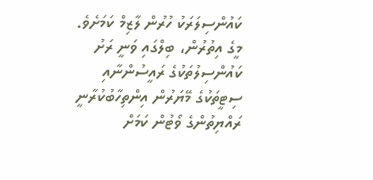ކައުންސިލަރަކު ހުރުން ލާޒިމް ކަމަށެވެ.
މީގެ އިތުރުން، ބިލްގައި ވަނީ ރަށު ކައުންސިލުތަކުގެ ރައީސުންނާއި ސިޓީތަކުގެ މޭޔަރުން އިންތިހާބުކުރާނީ ރައްޔިތުންގެ ވޯޓުން ކަމަށް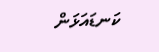ކަނޑައަޅަން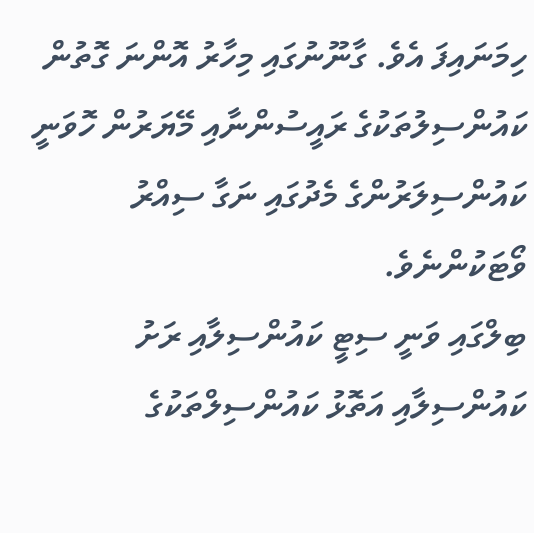ހިމަނައިފަ އެވެ. ގާނޫނުގައި މިހާރު އޮންނަ ގޮތުން ކައުންސިލުތަކުގެ ރައީސުންނާއި މޭޔަރުން ހޮވަނީ ކައުންސިލަރުންގެ މެދުގައި ނަގާ ސިއްރު ވޯޓަކުންނެވެ.
ބިލްގައި ވަނީ ސިޓީ ކައުންސިލާއި ރަށު ކައުންސިލާއި އަތޮޅު ކައުންސިލްތަކުގެ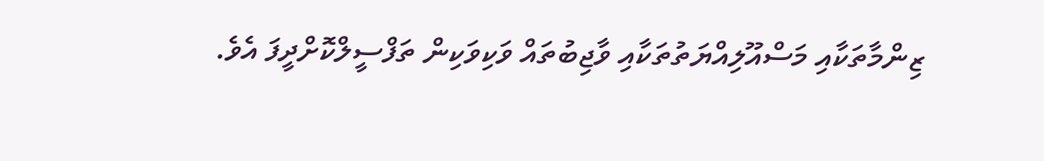ޒިންމާތަކާއި މަސްއޫލިއްޔަތުތަކާއި ވާޖިބުތައް ވަކިވަކިން ތަފްސީލްކޮށްދީފަ އެވެ.